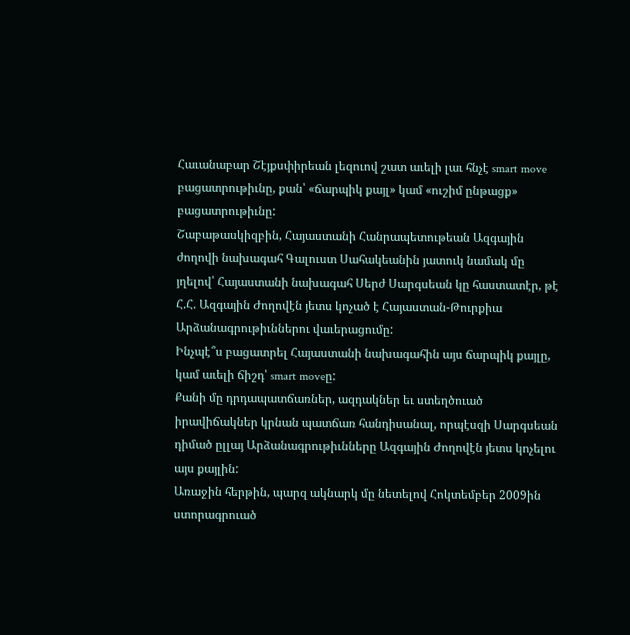Հաւանաբար Շէյքսփիրեան լեզուով շատ աւելի լաւ հնչէ smart move բացատրութիւնը, քան՝ «ճարպիկ քայլ» կամ «ուշիմ ընթացք» բացատրութիւնը:
Շաբաթասկիզբին, Հայաստանի Հանրապետութեան Ազգային ժողովի նախագահ Գալուստ Սահակեանին յատուկ նամակ մը յղելով՝ Հայաստանի նախագահ Սերժ Սարգսեան կը հաստատէր, թէ Հ.Հ. Ազգային Ժողովէն յետս կոչած է Հայաստան-Թուրքիա Արձանագրութիւններու վաւերացումը:
Ինչպէ՞ս բացատրել Հայաստանի նախագահին այս ճարպիկ քայլը, կամ աւելի ճիշդ՝ smart moveը:
Քանի մը դրդապատճառներ, ազդակներ եւ ստեղծուած իրավիճակներ կրնան պատճառ հանդիսանալ, որպէսզի Սարգսեան դիմած ըլլայ Արձանագրութիւնները Ազգային Ժողովէն յետս կոչելու այս քայլին:
Առաջին հերթին, պարզ ակնարկ մը նետելով Հոկտեմբեր 2009ին ստորագրուած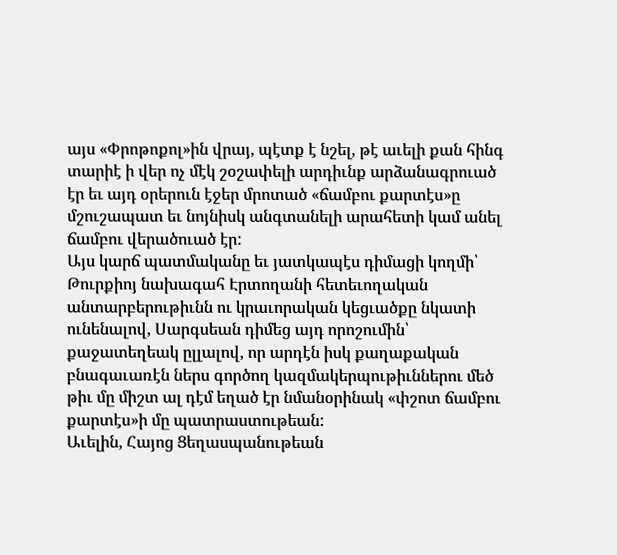այս «Փրոթոքոլ»ին վրայ, պէտք է նշել, թէ աւելի քան հինգ տարիէ ի վեր ոչ մէկ շօշափելի արդիւնք արձանագրուած էր եւ այդ օրերուն էջեր մրոտած «ճամբու քարտէս»ը մշուշապատ եւ նոյնիսկ անգտանելի արահետի կամ անել ճամբու վերածուած էր:
Այս կարճ պատմականը եւ յատկապէս դիմացի կողմի՝ Թուրքիոյ նախագահ Էրտողանի հետեւողական անտարբերութիւնն ու կրաւորական կեցւածքը նկատի ունենալով, Սարգսեան դիմեց այդ որոշումին՝ քաջատեղեակ ըլլալով, որ արդէն իսկ քաղաքական բնագաւառէն ներս գործող կազմակերպութիւններու մեծ թիւ մը միշտ ալ դէմ եղած էր նմանօրինակ «փշոտ ճամբու քարտէս»ի մը պատրաստութեան:
Աւելին, Հայոց Ցեղասպանութեան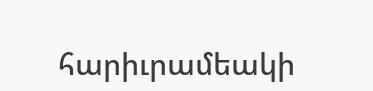հարիւրամեակի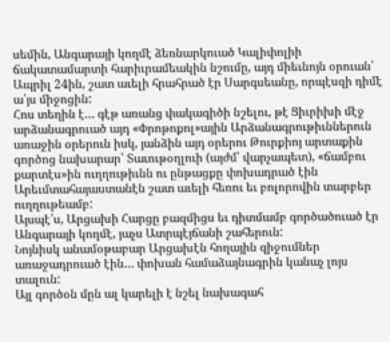սեմին, Անգարայի կողմէ ձեռնարկուած Կալիփոլիի ճակատամարտի հարիւրամեակին նշումը, այդ միեւնոյն օրուան՝ Ապրիլ 24ին, շատ աւելի հրահրած էր Սարգսեանը, որպէսզի դիմէ ա՛յս միջոցին:
Հոս տեղին է… գէթ առանց փակագիծի նշելու, թէ Ցիւրիխի մէջ արձանագրուած այդ «Փրոթոքոլ»ային Արձանագրութիւններուն առաջին օրերուն իսկ, յանձին այդ օրերու Թուրքիոյ արտաքին գործոց նախարար՝ Տաւութօղլուի (այժմ՝ վարչապետ), «ճամբու քարտէս»ին ուղղութիւնն ու ընթացքը փոխադրած էին Արեւմտահայաստանէն շատ աւելի հեռու եւ բոլորովին տարբեր ուղղութեամբ:
Այսպէ՛ս, Արցախի Հարցը բազմիցս եւ դիտմամբ գործածուած էր Անգարայի կողմէ, յաչս Ատրպէյճանի շահերուն:
Նոյնիսկ անամօթաբար Արցախէն հողային զիջումներ առաջադրուած էին… փոխան համաձայնագրին կանաչ լոյս տալուն:
Այլ գործօն մըն ալ կարելի է նշել նախագահ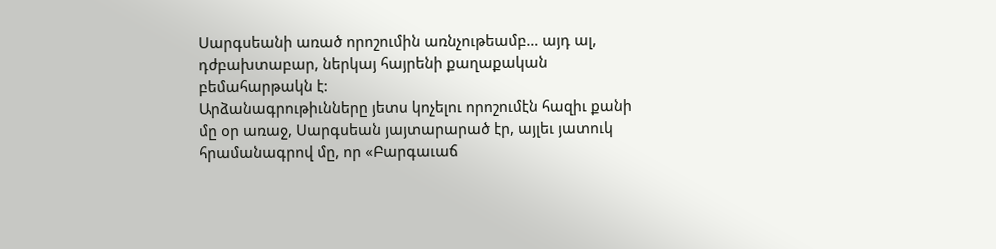Սարգսեանի առած որոշումին առնչութեամբ… այդ ալ, դժբախտաբար, ներկայ հայրենի քաղաքական բեմահարթակն է:
Արձանագրութիւնները յետս կոչելու որոշումէն հազիւ քանի մը օր առաջ, Սարգսեան յայտարարած էր, այլեւ յատուկ հրամանագրով մը, որ «Բարգաւաճ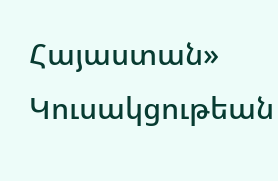Հայաստան» Կուսակցութեան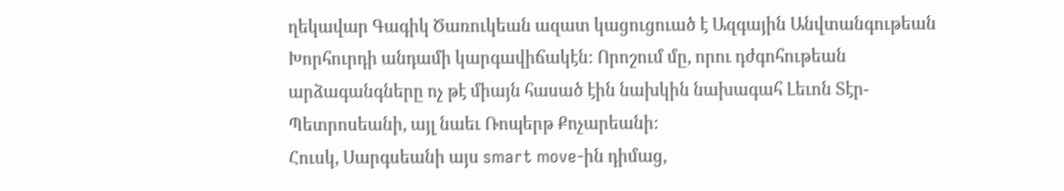ղեկավար Գագիկ Ծառուկեան ազատ կացուցուած է Ազգային Անվտանգութեան Խորհուրդի անդամի կարգավիճակէն: Որոշում մը, որու դժգոհութեան արձագանգները ոչ թէ միայն հասած էին նախկին նախագահ Լեւոն Տէր-Պետրոսեանի, այլ նաեւ Ռոպերթ Քոչարեանի:
Հուսկ, Սարգսեանի այս smart move-ին դիմաց,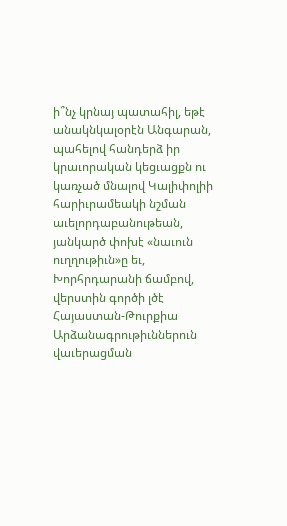ի՞նչ կրնայ պատահիլ, եթէ անակնկալօրէն Անգարան, պահելով հանդերձ իր կրաւորական կեցւացքն ու կառչած մնալով Կալիփոլիի հարիւրամեակի նշման աւելորդաբանութեան, յանկարծ փոխէ «նաւուն ուղղութիւն»ը եւ, Խորհրդարանի ճամբով, վերստին գործի լծէ Հայաստան-Թուրքիա Արձանագրութիւններուն վաւերացման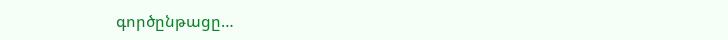գործընթացը…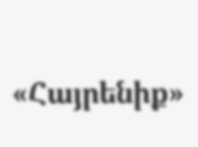«Հայրենիք»